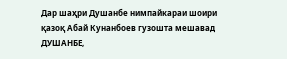Дар шаҳри Душанбе нимпайкараи шоири қазоқ Абай Кунанбоев гузошта мешавад
ДУШАНБЕ,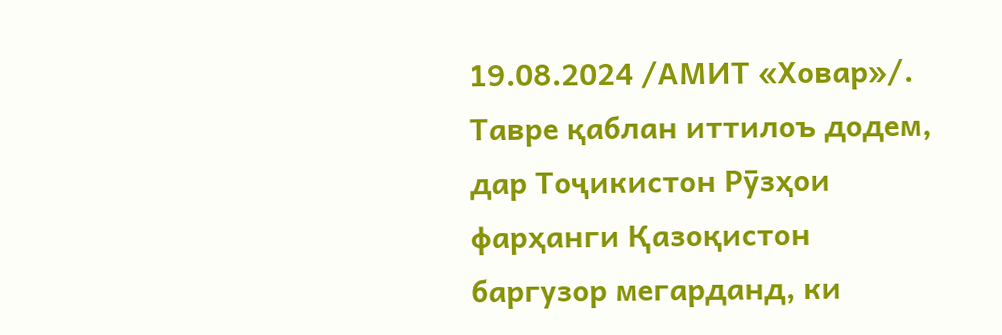19.08.2024 /АМИТ «Ховар»/. Тавре қаблан иттилоъ додем, дар Тоҷикистон Рӯзҳои фарҳанги Қазоқистон баргузор мегарданд, ки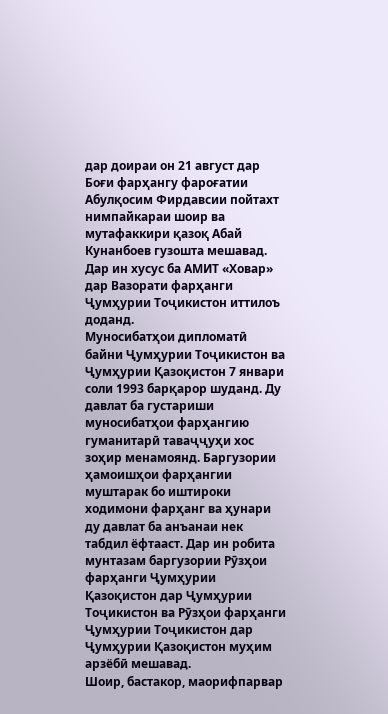дар доираи он 21 август дар Боғи фарҳангу фароғатии Абулқосим Фирдавсии пойтахт нимпайкараи шоир ва мутафаккири қазоқ Абай Кунанбоев гузошта мешавад. Дар ин хусус ба АМИТ «Ховар» дар Вазорати фарҳанги Ҷумҳурии Тоҷикистон иттилоъ доданд.
Муносибатҳои дипломатӣ байни Ҷумҳурии Тоҷикистон ва Ҷумҳурии Қазоқистон 7 январи соли 1993 барқарор шуданд. Ду давлат ба густариши муносибатҳои фарҳангию гуманитарӣ таваҷҷуҳи хос зоҳир менамоянд. Баргузории ҳамоишҳои фарҳангии муштарак бо иштироки ходимони фарҳанг ва ҳунари ду давлат ба анъанаи нек табдил ёфтааст. Дар ин робита мунтазам баргузории Рӯзҳои фарҳанги Ҷумҳурии Қазоқистон дар Ҷумҳурии Тоҷикистон ва Рӯзҳои фарҳанги Ҷумҳурии Тоҷикистон дар Ҷумҳурии Қазоқистон муҳим арзёбӣ мешавад.
Шоир, бастакор, маорифпарвар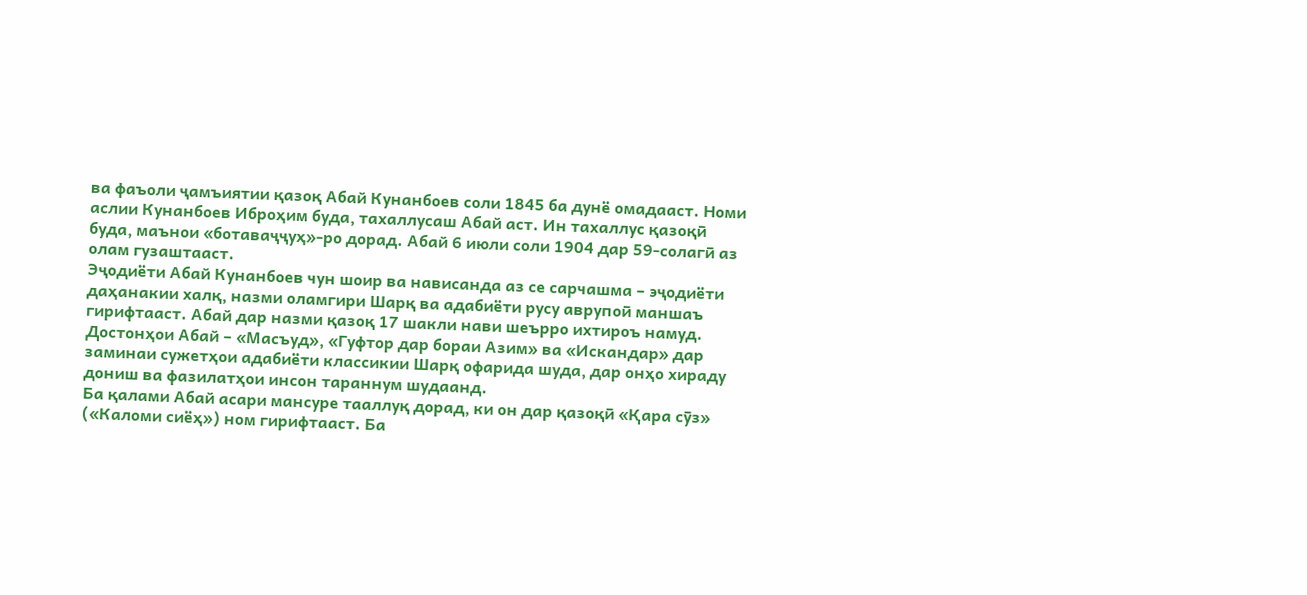ва фаъоли ҷамъиятии қазоқ Абай Кунанбоев соли 1845 ба дунё омадааст. Номи аслии Кунанбоев Иброҳим буда, тахаллусаш Абай аст. Ин тахаллус қазоқӣ буда, маънои «ботаваҷҷуҳ»-ро дорад. Абай 6 июли соли 1904 дар 59-солагӣ аз олам гузаштааст.
Эҷодиёти Абай Кунанбоев чун шоир ва нависанда аз се сарчашма – эҷодиёти даҳанакии халқ, назми оламгири Шарқ ва адабиёти русу аврупоӣ маншаъ гирифтааст. Абай дар назми қазоқ 17 шакли нави шеърро ихтироъ намуд. Достонҳои Абай – «Масъуд», «Гуфтор дар бораи Азим» ва «Искандар» дар заминаи сужетҳои адабиёти классикии Шарқ офарида шуда, дар онҳо хираду дониш ва фазилатҳои инсон тараннум шудаанд.
Ба қалами Абай асари мансуре тааллуқ дорад, ки он дар қазоқӣ «Қара сӯз» («Каломи сиёҳ») ном гирифтааст. Ба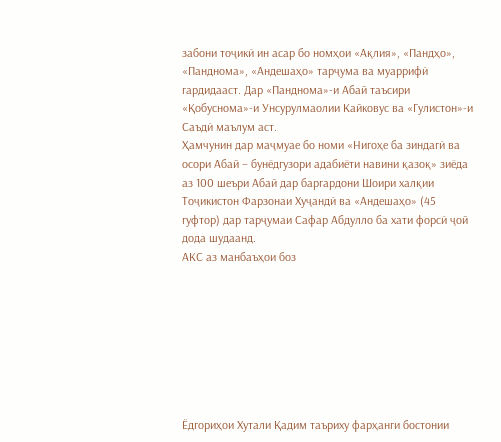забони тоҷикӣ ин асар бо номҳои «Ақлия», «Пандҳо», «Панднома», «Андешаҳо» тарҷума ва муаррифӣ гардидааст. Дар «Панднома»-и Абай таъсири «Қобуснома»-и Унсурулмаолии Кайковус ва «Гулистон»-и Саъдӣ маълум аст.
Ҳамчунин дар маҷмуае бо номи «Нигоҳе ба зиндагӣ ва осори Абай – бунёдгузори адабиёти навини қазоқ» зиёда аз 100 шеъри Абай дар баргардони Шоири халқии Тоҷикистон Фарзонаи Хуҷандӣ ва «Андешаҳо» (45 гуфтор) дар тарҷумаи Сафар Абдулло ба хати форсӣ ҷой дода шудаанд.
АКС аз манбаъҳои боз








Ёдгориҳои Хутали Қадим таъриху фарҳанги бостонии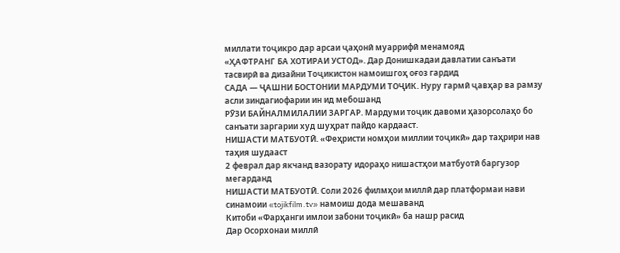миллати тоҷикро дар арсаи ҷаҳонӣ муаррифӣ менамояд
«ҲАФТРАНГ БА ХОТИРАИ УСТОД». Дар Донишкадаи давлатии санъати тасвирӣ ва дизайни Тоҷикистон намоишгоҳ оғоз гардид
САДА — ҶАШНИ БОСТОНИИ МАРДУМИ ТОҶИК. Нуру гармӣ ҷавҳар ва рамзу асли зиндагиофарии ин ид мебошанд
РӮЗИ БАЙНАЛМИЛАЛИИ ЗАРГАР. Мардуми тоҷик давоми ҳазорсолаҳо бо санъати заргарии худ шуҳрат пайдо кардааст.
НИШАСТИ МАТБУОТӢ. «Феҳристи номҳои миллии тоҷикӣ» дар таҳрири нав таҳия шудааст
2 феврал дар якчанд вазорату идораҳо нишастҳои матбуотӣ баргузор мегарданд
НИШАСТИ МАТБУОТӢ. Соли 2026 филмҳои миллӣ дар платформаи нави синамоии «tojikfilm.tv» намоиш дода мешаванд
Китоби «Фарҳанги имлои забони тоҷикӣ» ба нашр расид
Дар Осорхонаи миллӣ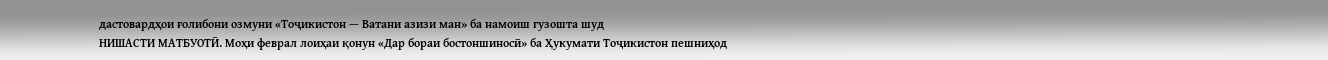дастовардҳои ғолибони озмуни «Тоҷикистон — Ватани азизи ман» ба намоиш гузошта шуд
НИШАСТИ МАТБУОТӢ. Моҳи феврал лоиҳаи қонун «Дар бораи бостоншиносӣ» ба Ҳукумати Тоҷикистон пешниҳод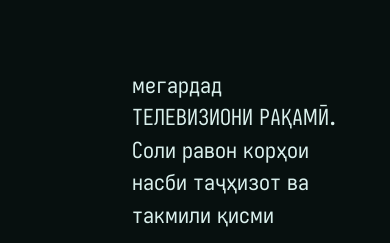мегардад
ТЕЛЕВИЗИОНИ РАҚАМӢ. Соли равон корҳои насби таҷҳизот ва такмили қисми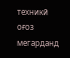техникӣ оғоз мегарданд